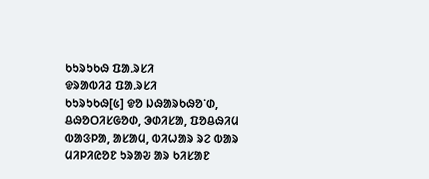ᱠᱩᱨᱩᱠᱷ ᱯᱟᱹᱨᱥᱤ
ᱫᱨᱟᱵᱤᱲ ᱯᱟᱹᱨᱥᱤ
ᱠᱩᱨᱩᱠᱷ[᱕] ᱫᱚ ᱡᱷᱟᱨᱠᱷᱚᱸᱰ, ᱪᱷᱚᱛᱤᱥᱜᱚᱰ, ᱳᱰᱤᱥᱟ, ᱯᱚᱪᱷᱤᱢ ᱵᱟᱝᱞᱟ, ᱟᱥᱟᱢ, ᱵᱤᱦᱟᱨ ᱨᱮ ᱵᱟᱨ ᱢᱤᱞᱤᱭᱚᱱ ᱩᱨᱟᱶ ᱟᱨ ᱠᱤᱥᱟᱱ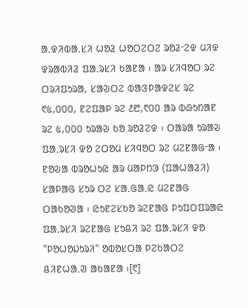ᱟᱹᱫᱤᱵᱟᱹᱥᱤ ᱦᱚᱲ ᱦᱚᱛᱮᱛᱮ ᱨᱚᱲᱼᱮᱫ ᱢᱤᱫ ᱫᱨᱟᱵᱤᱲ ᱯᱟᱹᱨᱥᱤ ᱠᱟᱱᱟ ᱾ ᱟᱨ ᱥᱤᱧᱚᱛ ᱨᱮ ᱛᱨᱤᱯᱩᱨᱟ, ᱥᱟᱶᱛᱮ ᱵᱟᱝᱞᱟᱫᱮᱥ ᱨᱮ ᱖᱕,᱐᱐᱐, ᱱᱮᱯᱟᱞ ᱨᱮ ᱒᱘,᱖᱐᱐ ᱟᱨ ᱵᱷᱩᱴᱟᱱ ᱨᱮ ᱕,᱐᱐᱐ ᱩᱨᱟᱶ ᱠᱚ ᱨᱚᱲᱮᱫ ᱾ ᱛᱟᱨᱟ ᱩᱨᱟᱶ ᱯᱟᱹᱨᱥᱤ ᱫᱚ ᱮᱛᱚᱢ ᱥᱤᱧᱚᱛ ᱨᱮ ᱢᱮᱱᱟᱜᱼᱟ ᱾ ᱱᱚᱶᱟ ᱵᱨᱚᱦᱩᱭ ᱟᱨ ᱢᱟᱞᱴᱳ (ᱯᱟᱦᱟᱲᱤ) ᱥᱟᱞᱟᱜ ᱥᱩᱨ ᱛᱮ ᱥᱟᱹᱜᱟᱹᱭ ᱢᱮᱱᱟᱜ ᱛᱟᱠᱚᱣᱟ ᱾ ᱭᱩᱱᱮᱥᱠᱚ ᱨᱮᱱᱟᱜ ᱞᱩᱯᱛᱯᱨᱟᱭ ᱯᱟᱹᱨᱥᱤ ᱨᱮᱱᱟᱜ ᱥᱩᱪᱤ ᱨᱮ ᱯᱟᱹᱨᱥᱤ ᱫᱚ "ᱞᱚᱦᱚᱡᱩᱨᱤ" ᱚᱵᱚᱥᱛᱟ ᱞᱮᱠᱟᱛᱮ ᱪᱤᱱᱦᱟᱹᱣ ᱟᱠᱟᱱᱟ ᱾[᱖]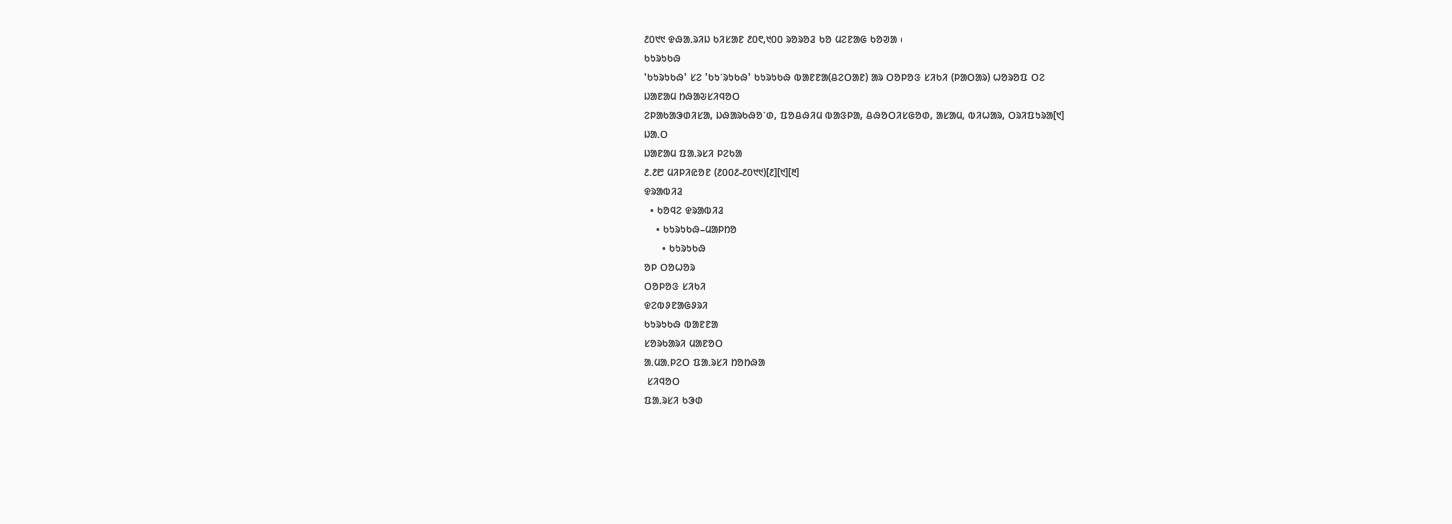᱒᱐᱑᱑ ᱫᱷᱟᱹᱨᱤᱡ ᱠᱤᱥᱟᱱ ᱒᱐᱖,᱑᱐᱐ ᱨᱚᱨᱚᱲ ᱠᱚ ᱢᱮᱱᱟᱜ ᱠᱚᱣᱟ ᱾
ᱠᱩᱨᱩᱠᱷ
'ᱠᱩᱨᱩᱠᱷ' ᱥᱮ 'ᱠᱩᱸᱨᱩᱠᱷ' ᱠᱩᱨᱩᱠᱷ ᱵᱟᱱᱱᱟ(ᱪᱮᱛᱟᱱ) ᱟᱨ ᱛᱚᱞᱚᱝ ᱥᱤᱠᱤ (ᱞᱟᱛᱟᱨ) ᱦᱚᱨᱚᱯ ᱛᱮ
ᱡᱟᱱᱟᱢ ᱴᱷᱟᱶᱥᱤᱧᱚᱛ
ᱮᱞᱟᱠᱟᱳᱰᱤᱥᱟ, ᱡᱷᱟᱨᱠᱷᱚᱸᱰ, ᱯᱚᱪᱷᱤᱢ ᱵᱟᱝᱞᱟ, ᱪᱷᱚᱛᱤᱥᱜᱚᱰ, ᱟᱥᱟᱢ, ᱵᱤᱦᱟᱨ, ᱛᱨᱤᱯᱩᱨᱟ[᱑]
ᱡᱟᱹᱛ
ᱡᱟᱱᱟᱢ ᱯᱟᱹᱨᱥᱤ ᱞᱮᱠᱟ
᱒.᱒᱘ ᱢᱤᱞᱤᱭᱚᱱ (᱒᱐᱐᱒-᱒᱐᱑᱑)[᱒][᱑][᱓]
ᱫᱨᱟᱵᱤᱲ
  • ᱠᱚᱧᱮ ᱫᱨᱟᱵᱤᱲ
    • ᱠᱩᱨᱩᱠᱷ–ᱢᱟᱞᱴᱚ
      • ᱠᱩᱨᱩᱠᱷ
ᱚᱞ ᱛᱚᱦᱚᱨ
ᱛᱚᱞᱚᱝ ᱥᱤᱠᱤ
ᱫᱮᱵᱽᱱᱟᱜᱽᱨᱤ
ᱠᱩᱨᱩᱠᱷ ᱵᱟᱱᱱᱟ
ᱥᱚᱨᱠᱟᱨᱤ ᱢᱟᱱᱚᱛ
ᱟᱹᱢᱟᱹᱞᱮᱛ ᱯᱟᱹᱨᱥᱤ ᱴᱚᱴᱷᱟ
 ᱥᱤᱧᱚᱛ
ᱯᱟᱹᱨᱥᱤ ᱠᱳᱰ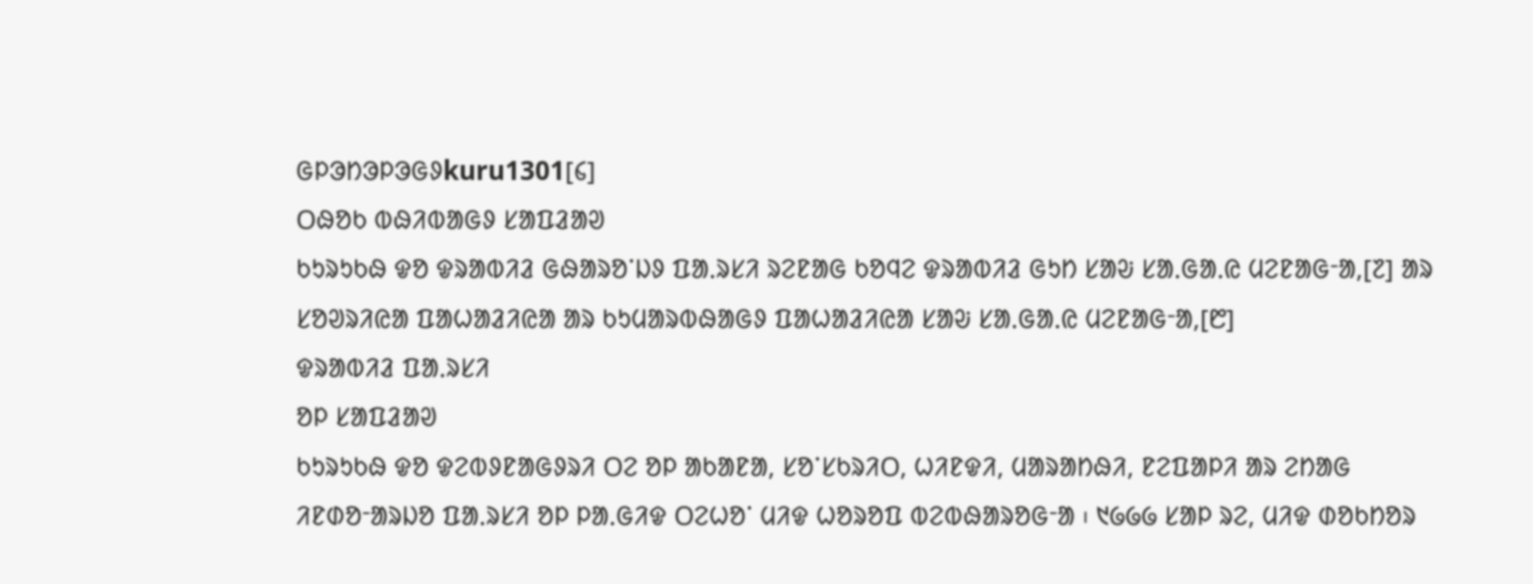ᱜᱞᱳᱴᱳᱞᱳᱜᱽkuru1301[᱔]
ᱛᱷᱚᱠ ᱵᱷᱤᱵᱟᱜᱽ ᱥᱟᱯᱲᱟᱣ
ᱠᱩᱨᱩᱠᱷ ᱫᱚ ᱫᱨᱟᱵᱤᱲ ᱜᱷᱟᱨᱚᱸᱡᱽ ᱯᱟᱹᱨᱥᱤ ᱨᱮᱱᱟᱜ ᱠᱚᱧᱮ ᱫᱨᱟᱵᱤᱲ ᱜᱩᱴ ᱥᱟᱶ ᱥᱟᱹᱜᱟᱹᱭ ᱢᱮᱱᱟᱜᱼᱟ,[᱗] ᱟᱨ ᱥᱚᱣᱨᱤᱭᱟ ᱯᱟᱦᱟᱲᱤᱭᱟ ᱟᱨ ᱠᱩᱢᱟᱨᱵᱷᱟᱜᱽ ᱯᱟᱦᱟᱲᱤᱭᱟ ᱥᱟᱶ ᱥᱟᱹᱜᱟᱹᱭ ᱢᱮᱱᱟᱜᱼᱟ,[᱘]
ᱫᱨᱟᱵᱤᱲ ᱯᱟᱹᱨᱥᱤ
ᱚᱞ ᱥᱟᱯᱲᱟᱣ
ᱠᱩᱨᱩᱠᱷ ᱫᱚ ᱫᱮᱵᱽᱱᱟᱜᱽᱨᱤ ᱛᱮ ᱚᱞ ᱟᱠᱟᱱᱟ, ᱥᱚᱸᱥᱠᱨᱤᱛ, ᱦᱤᱱᱫᱤ, ᱢᱟᱨᱟᱴᱷᱤ, ᱱᱮᱯᱟᱞᱤ ᱟᱨ ᱮᱴᱟᱜ ᱤᱱᱰᱚᱼᱟᱨᱡᱚ ᱯᱟᱹᱨᱥᱤ ᱚᱞ ᱞᱟᱹᱜᱤᱫ ᱛᱮᱦᱚᱸ ᱢᱤᱫ ᱦᱚᱨᱚᱯ ᱵᱮᱵᱷᱟᱨᱚᱜᱼᱟ ᱾ ᱑᱙᱙᱙ ᱥᱟᱞ ᱨᱮ, ᱢᱤᱫ ᱰᱚᱠᱴᱚᱨ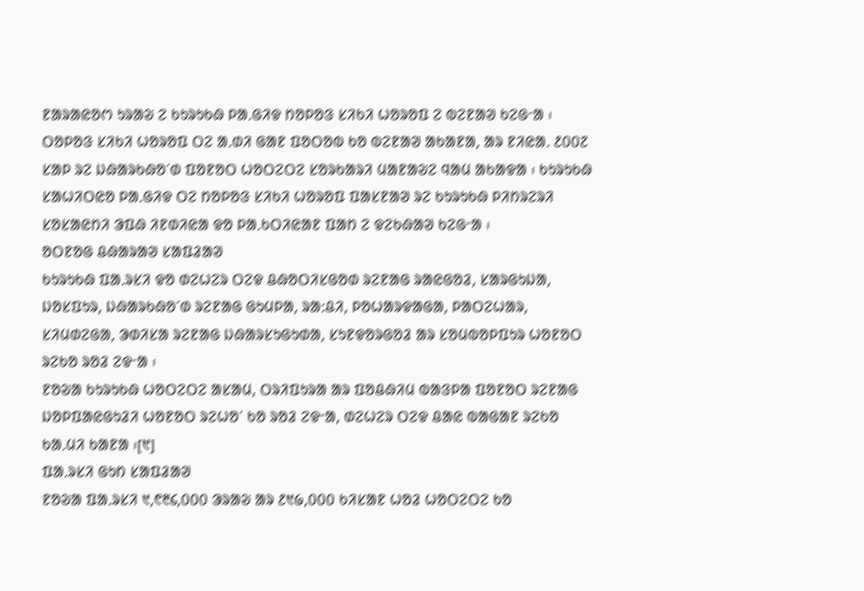ᱱᱟᱨᱟᱭᱚᱬ ᱩᱨᱟᱶ ᱮ ᱠᱩᱨᱩᱠᱷ ᱞᱟᱹᱜᱤᱫ ᱴᱚᱞᱚᱝ ᱥᱤᱠᱤ ᱦᱚᱨᱚᱯ ᱮ ᱵᱮᱱᱟᱣ ᱠᱮᱜᱼᱟ ᱾ ᱛᱚᱞᱚᱝ ᱥᱤᱠᱤ ᱦᱚᱨᱚᱯ ᱛᱮ ᱟᱹᱰᱤ ᱜᱟᱱ ᱯᱚᱛᱚᱵ ᱠᱚ ᱵᱮᱱᱟᱣ ᱟᱠᱟᱱᱟ, ᱟᱨ ᱱᱤᱭᱟᱹ ᱒᱐᱐᱗ ᱥᱟᱞ ᱨᱮ ᱡᱷᱟᱨᱠᱷᱚᱸᱰ ᱯᱚᱱᱚᱛ ᱦᱚᱛᱮᱛᱮ ᱥᱚᱨᱠᱟᱨᱤ ᱢᱟᱱᱟᱶᱮ ᱧᱟᱢ ᱟᱠᱟᱫᱟ ᱾ ᱠᱩᱨᱩᱠᱷ ᱥᱟᱦᱤᱛᱭᱚ ᱞᱟᱹᱜᱤᱫ ᱛᱮ ᱴᱚᱞᱚᱝ ᱥᱤᱠᱤ ᱦᱚᱨᱚᱯ ᱯᱟᱥᱱᱟᱣ ᱨᱮ ᱠᱩᱨᱩᱠᱷ ᱞᱤᱴᱨᱮᱨᱤ ᱥᱚᱥᱟᱭᱴᱤ ᱳᱯᱷ ᱤᱱᱰᱤᱭᱟ ᱫᱚ ᱞᱟᱹᱠᱛᱤᱭᱟᱱ ᱯᱟᱴ ᱮ ᱫᱮᱠᱷᱟᱣ ᱠᱮᱜᱼᱟ ᱾
ᱚᱛᱱᱚᱜ ᱪᱷᱟᱨᱟᱣ ᱥᱟᱯᱲᱟᱣ
ᱠᱩᱨᱩᱠᱷ ᱯᱟᱹᱨᱥᱤ ᱫᱚ ᱰᱮᱦᱮᱨ ᱛᱮᱫ ᱪᱷᱚᱛᱤᱥᱜᱚᱰ ᱨᱮᱱᱟᱜ ᱨᱟᱭᱜᱚᱲ, ᱥᱟᱨᱜᱩᱡᱟ, ᱡᱚᱥᱯᱩᱨ, ᱡᱷᱟᱨᱠᱷᱚᱸᱰ ᱨᱮᱱᱟᱜ ᱜᱩᱢᱞᱟ, ᱨᱟᱺᱪᱤ, ᱞᱚᱦᱟᱨᱫᱟᱜᱟ, ᱞᱟᱛᱮᱦᱟᱨ, ᱥᱤᱢᱰᱮᱜᱟ, ᱳᱰᱤᱥᱟ ᱨᱮᱱᱟᱜ ᱡᱷᱟᱨᱥᱩᱜᱩᱰᱟ, ᱥᱩᱱᱫᱚᱨᱜᱚᱲ ᱟᱨ ᱥᱚᱢᱵᱚᱞᱯᱩᱨ ᱦᱚᱱᱚᱛ ᱨᱮᱠᱚ ᱨᱚᱲ ᱮᱫᱼᱟ ᱾
ᱱᱚᱶᱟ ᱠᱩᱨᱩᱠᱷ ᱦᱚᱛᱮᱛᱮ ᱟᱥᱟᱢ, ᱛᱨᱤᱯᱩᱨᱟ ᱟᱨ ᱯᱚᱪᱷᱤᱢ ᱵᱟᱝᱞᱟ ᱯᱚᱱᱚᱛ ᱨᱮᱱᱟᱜ ᱡᱚᱞᱯᱟᱭᱜᱩᱲᱤ ᱦᱚᱱᱚᱛ ᱨᱮᱦᱚᱸ ᱠᱚ ᱨᱚᱲ ᱮᱫᱼᱟ, ᱰᱮᱦᱮᱨ ᱛᱮᱫ ᱪᱟᱭ ᱵᱟᱜᱟᱱ ᱨᱮᱠᱚ ᱠᱟᱹᱢᱤ ᱠᱟᱱᱟ ᱾[᱑]
ᱯᱟᱹᱨᱥᱤ ᱜᱩᱴ ᱥᱟᱯᱲᱟᱣ
ᱱᱚᱶᱟ ᱯᱟᱹᱨᱥᱤ ᱑,᱖᱓᱔,᱐᱐᱐ ᱳᱨᱟᱶ ᱟᱨ ᱒᱑᱙,᱐᱐᱐ ᱠᱤᱥᱟᱱ ᱦᱚᱲ ᱦᱚᱛᱮᱛᱮ ᱠᱚ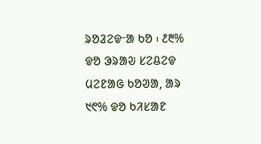ᱨᱚᱲᱮᱫᱼᱟ ᱠᱚ ᱾ ᱒᱓% ᱫᱚ ᱳᱨᱟᱶ ᱥᱮᱪᱮᱫ ᱢᱮᱱᱟᱜ ᱠᱚᱣᱟ, ᱟᱨ ᱑᱖% ᱫᱚ ᱠᱤᱥᱟᱱ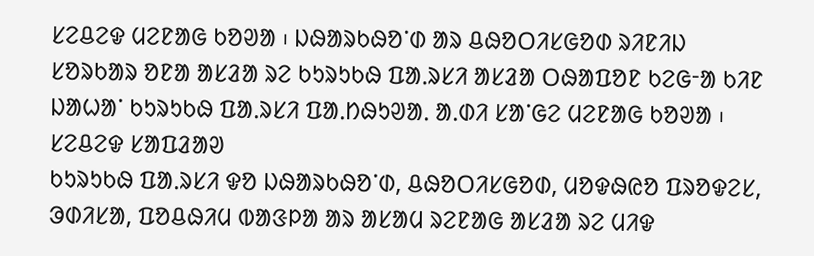ᱥᱮᱪᱮᱫ ᱢᱮᱱᱟᱜ ᱠᱚᱣᱟ ᱾ ᱡᱷᱟᱨᱠᱷᱚᱸᱰ ᱟᱨ ᱪᱷᱚᱛᱤᱥᱜᱚᱰ ᱨᱤᱱᱤᱡ ᱥᱚᱨᱠᱟᱨ ᱚᱱᱟ ᱟᱥᱲᱟ ᱨᱮ ᱠᱩᱨᱩᱠᱷ ᱯᱟᱹᱨᱥᱤ ᱟᱥᱲᱟ ᱛᱷᱟᱯᱚᱱ ᱠᱮᱜᱼᱟ ᱠᱤᱱ ᱡᱟᱦᱟᱸ ᱠᱩᱨᱩᱠᱷ ᱯᱟᱹᱨᱥᱤ ᱯᱟᱹᱴᱷᱩᱣᱟᱹ ᱟᱹᱰᱤ ᱥᱟᱸᱜᱮ ᱢᱮᱱᱟᱜ ᱠᱚᱣᱟ ᱾
ᱥᱮᱪᱮᱫ ᱥᱟᱯᱲᱟᱣ
ᱠᱩᱨᱩᱠᱷ ᱯᱟᱹᱨᱥᱤ ᱫᱚ ᱡᱷᱟᱨᱠᱷᱚᱸᱰ, ᱪᱷᱚᱛᱤᱥᱜᱚᱰ, ᱢᱚᱫᱷᱭᱚ ᱯᱨᱚᱫᱮᱥ, ᱳᱰᱤᱥᱟ, ᱯᱚᱪᱷᱤᱢ ᱵᱟᱝᱞᱟ ᱟᱨ ᱟᱥᱟᱢ ᱨᱮᱱᱟᱜ ᱟᱥᱲᱟ ᱨᱮ ᱢᱤᱫ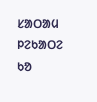ᱥᱟᱛᱟᱢ ᱞᱮᱠᱟᱛᱮ ᱠᱚ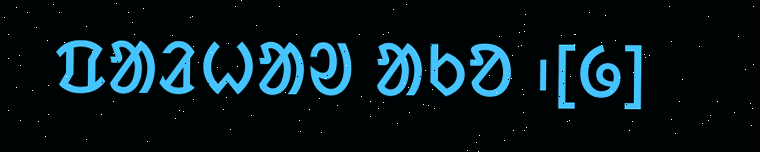ᱯᱟᱲᱦᱟᱣ ᱟᱠᱚ ᱾[᱙]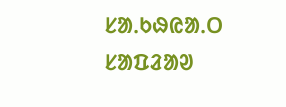ᱥᱟᱹᱠᱷᱭᱟᱹᱛ ᱥᱟᱯᱲᱟᱣ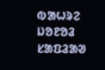ᱵᱟᱦᱨᱮ ᱡᱚᱱᱚᱲ ᱥᱟᱯᱲᱟᱣ